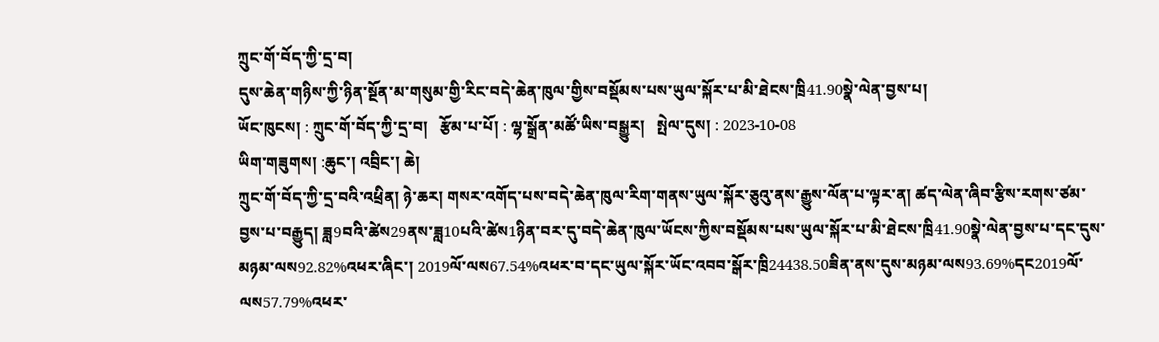ཀྲུང་གོ་བོད་ཀྱི་དྲ་བ།
དུས་ཆེན་གཉིས་ཀྱི་ཉིན་སྔོན་མ་གསུམ་གྱི་རིང་བདེ་ཆེན་ཁུལ་གྱིས་བསྡོམས་པས་ཡུལ་སྐོར་པ་མི་ཐེངས་ཁྲི41.90སྣེ་ལེན་བྱས་པ།
ཡོང་ཁུངས། : ཀྲུང་གོ་བོད་ཀྱི་དྲ་བ།   རྩོམ་པ་པོ། : ལྷ་སྒྲོན་མཚོ་ཡིས་བསྒྱུར།   སྤེལ་དུས། : 2023-10-08
ཡིག་གཟུགས། :ཆུང་། འབྲིང་། ཆེ།
ཀྲུང་གོ་བོད་ཀྱི་དྲ་བའི་འཕྲིན། ཉེ་ཆར། གསར་འགོད་པས་བདེ་ཆེན་ཁུལ་རིག་གནས་ཡུལ་སྐོར་ཅུའུ་ནས་རྒྱུས་ལོན་པ་ལྟར་ན། ཚད་ལེན་ཞིབ་རྩིས་རགས་ཙམ་བྱས་པ་བརྒྱུད། ཟླ9བའི་ཚེས29ནས་ཟླ10པའི་ཚེས1ཉིན་བར་དུ་བདེ་ཆེན་ཁུལ་ཡོངས་ཀྱིས་བསྡོམས་པས་ཡུལ་སྐོར་པ་མི་ཐེངས་ཁྲི41.90སྣེ་ལེན་བྱས་པ་དང་དུས་མཉམ་ལས92.82%འཕར་ཞིང་། 2019ལོ་ལས67.54%འཕར་བ་དང་ཡུལ་སྐོར་ཡོང་འབབ་སྒོར་ཁྲི24438.50ཟིན་ནས་དུས་མཉམ་ལས93.69%དང2019ལོ་ལས57.79%འཕར་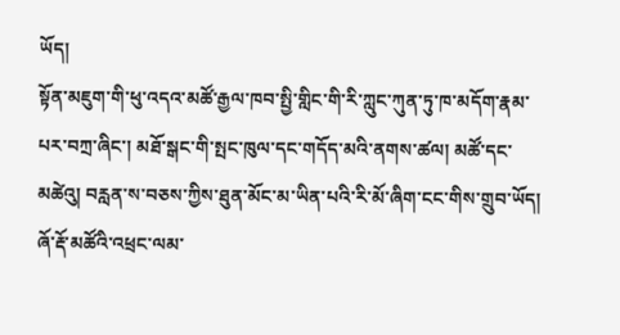ཡོད།
སྟོན་མཇུག་གི་ཕུ་འདའ་མཚོ་རྒྱལ་ཁབ་སྤྱི་གླིང་གི་རི་ཀླུང་ཀུན་ཏུ་ཁ་མདོག་རྣམ་པར་བཀྲ་ཞིང་། མཐོ་སྒང་གི་སྤང་ཁུལ་དང་གདོད་མའི་ནགས་ཚལ། མཚོ་དང་མཚེའུ། བརླན་ས་བཅས་ཀྱིས་ཐུན་མོང་མ་ཡིན་པའི་རི་མོ་ཞིག་ངང་གིས་གྲུབ་ཡོད། ཞོ་རྡོ་མཚོའི་འཕྲང་ལམ་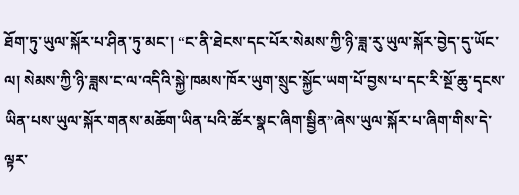ཐོག་ཏུ་ཡུལ་སྐོར་པ་ཤིན་ཏུ་མང་། “ང་ནི་ཐེངས་དང་པོར་སེམས་ཀྱི་ཉི་ཟླ་རུ་ཡུལ་སྐོར་བྱེད་དུ་ཡོང་ལ། སེམས་ཀྱི་ཉི་ཟླས་ང་ལ་འདིའི་སྐྱེ་ཁམས་ཁོར་ཡུག་སྲུང་སྐྱོང་ཡག་པོ་བྱས་པ་དང་རི་སྔོ་ཆུ་དྭངས་ཡིན་པས་ཡུལ་སྐོར་གནས་མཆོག་ཡིན་པའི་ཚོར་སྣང་ཞིག་སྦྱིན”ཞེས་ཡུལ་སྐོར་པ་ཞིག་གིས་དེ་ལྟར་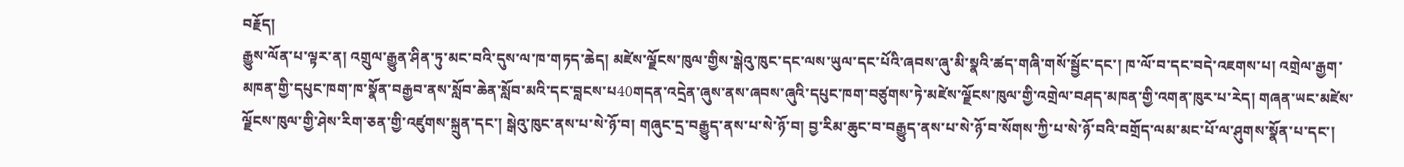བརྗོད།
རྒྱུས་ལོན་པ་ལྟར་ན། འགྲུལ་རྒྱུན་ཤིན་ཏུ་མང་བའི་དུས་ལ་ཁ་གཏད་ཆེད། མཛེས་ལྗོངས་ཁུལ་གྱིས་སྒེའུ་ཁུང་དང་ལས་ཡུལ་དང་པོའི་ཞབས་ཞུ་མི་སྣའི་ཚད་གཞི་གསོ་སྦྱོང་དང་། ཁ་ལོ་བ་དང་བདེ་འཇགས་པ། འགྲེལ་རྒྱག་མཁན་གྱི་དཔུང་ཁག་ཁ་སྣོན་བརྒྱབ་ནས་སློབ་ཆེན་སློབ་མའི་དང་བླངས་པ40གདན་འདྲེན་ཞུས་ནས་ཞབས་ཞུའི་དཔུང་ཁག་བཙུགས་ཏེ་མཛེས་ལྗོངས་ཁུལ་གྱི་འགྲེལ་བཤད་མཁན་གྱི་འགན་ཁུར་པ་རེད། གཞན་ཡང་མཛེས་ལྗོངས་ཁུལ་གྱི་ཤེས་རིག་ཅན་གྱི་འཛུགས་སྐྲུན་དང་། སྒེའུ་ཁུང་ནས་པ་སེ་ཉོ་བ། གཞུང་དྲ་བརྒྱུད་ནས་པ་སེ་ཉོ་བ། བྱ་རིམ་ཆུང་བ་བརྒྱུད་ནས་པ་སེ་ཉོ་བ་སོགས་ཀྱི་པ་སེ་ཉོ་བའི་བགྲོད་ལམ་མང་པོ་ལ་ཤུགས་སྣོན་པ་དང་།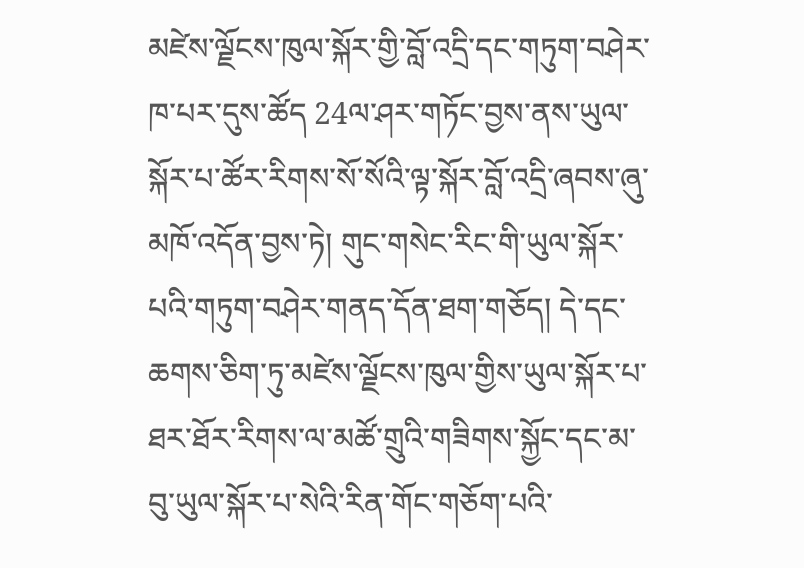མཛེས་ལྗོངས་ཁུལ་སྐོར་གྱི་བློ་འདྲི་དང་གཏུག་བཤེར་ཁ་པར་དུས་ཚོད 24ལ་ཤར་གཏོང་བྱས་ནས་ཡུལ་སྐོར་པ་ཚོར་རིགས་སོ་སོའི་ལྟ་སྐོར་བློ་འདྲི་ཞབས་ཞུ་མཁོ་འདོན་བྱས་ཏེ། གུང་གསེང་རིང་གི་ཡུལ་སྐོར་པའི་གཏུག་བཤེར་གནད་དོན་ཐག་གཅོད། དེ་དང་ཆགས་ཅིག་ཏུ་མཛེས་ལྗོངས་ཁུལ་གྱིས་ཡུལ་སྐོར་པ་ཐར་ཐོར་རིགས་ལ་མཚོ་གྲུའི་གཟིགས་སྐྱོང་དང་མ་བུ་ཡུལ་སྐོར་པ་སེའི་རིན་གོང་གཅོག་པའི་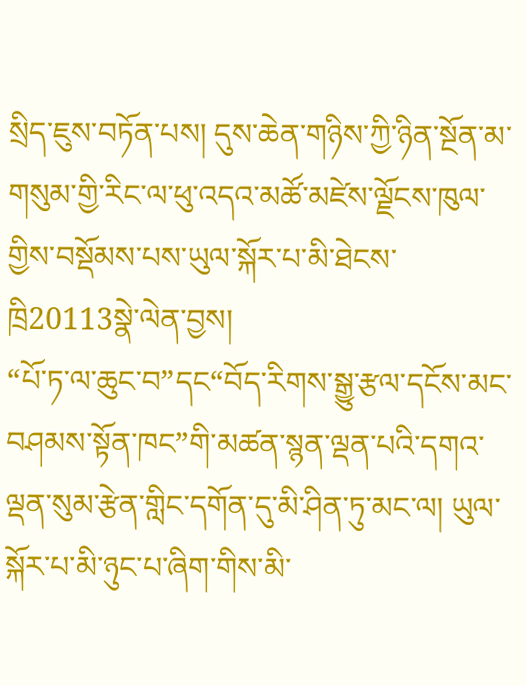སྲིད་ཇུས་བཏོན་པས། དུས་ཆེན་གཉིས་ཀྱི་ཉིན་སྔོན་མ་གསུམ་གྱི་རིང་ལ་ཕུ་འདའ་མཚོ་མཛེས་ལྗོངས་ཁུལ་གྱིས་བསྡོམས་པས་ཡུལ་སྐོར་པ་མི་ཐེངས་ཁྲི20113སྣེ་ལེན་བྱས།
“པོ་ཏ་ལ་ཆུང་བ”དང“བོད་རིགས་སྒྱུ་རྩལ་དངོས་མང་བཤམས་སྟོན་ཁང”གི་མཚན་སྙན་ལྡན་པའི་དགའ་ལྡན་སུམ་རྩེན་གླིང་དགོན་དུ་མི་ཤིན་ཏུ་མང་ལ། ཡུལ་སྐོར་པ་མི་ཉུང་པ་ཞིག་གིས་མི་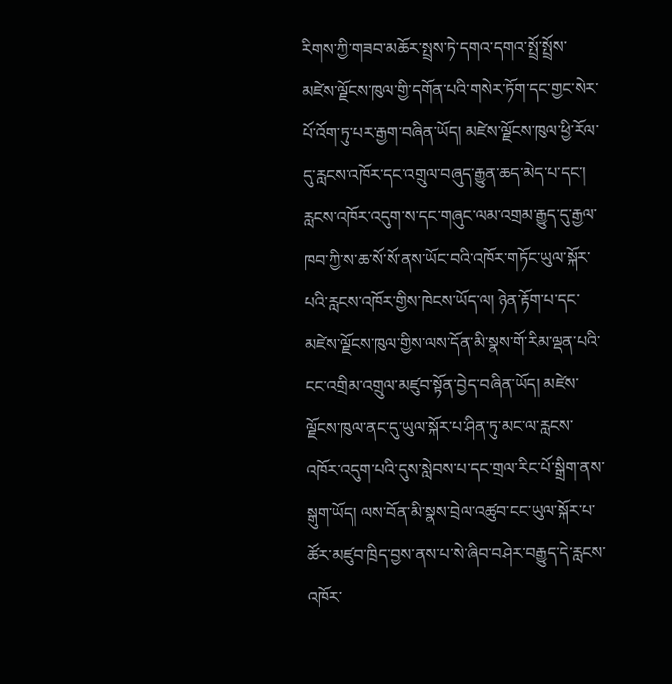རིགས་ཀྱི་གཟབ་མཆོར་སྤྲས་ཏེ་དགའ་དགའ་སྤྲོ་སྤྲོས་མཛེས་ལྗོངས་ཁུལ་གྱི་དགོན་པའི་གསེར་ཏོག་དང་གྱང་སེར་པོ་འོག་ཏུ་པར་རྒྱག་བཞིན་ཡོད། མཛེས་ལྗོངས་ཁུལ་ཕྱི་རོལ་དུ་རླངས་འཁོར་དང་འགྲུལ་བཞུད་རྒྱུན་ཆད་མེད་པ་དང་། རླངས་འཁོར་འདུག་ས་དང་གཞུང་ལམ་འགྲམ་རྒྱུད་དུ་རྒྱལ་ཁབ་ཀྱི་ས་ཆ་སོ་སོ་ནས་ཡོང་བའི་འཁོར་གཏོང་ཡུལ་སྐོར་པའི་རླངས་འཁོར་གྱིས་ཁེངས་ཡོད་ལ། ཉེན་རྟོག་པ་དང་མཛེས་ལྗོངས་ཁུལ་གྱིས་ལས་དོན་མི་སྣས་གོ་རིམ་ལྡན་པའི་ངང་འགྲིམ་འགྲུལ་མཛུབ་སྟོན་བྱེད་བཞིན་ཡོད། མཛེས་ལྗོངས་ཁུལ་ནང་དུ་ཡུལ་སྐོར་པ་ཤིན་ཏུ་མང་ལ་རླངས་འཁོར་འདུག་པའི་དུས་སླེབས་པ་དང་གྲལ་རིང་པོ་སྒྲིག་ནས་སྒུག་ཡོད། ལས་བོན་མི་སྣས་བྲེལ་འཚུབ་ངང་ཡུལ་སྐོར་པ་ཚོར་མཛུབ་ཁྲིད་བྱས་ནས་པ་སེ་ཞིབ་བཤེར་བརྒྱུད་དེ་རླངས་འཁོར་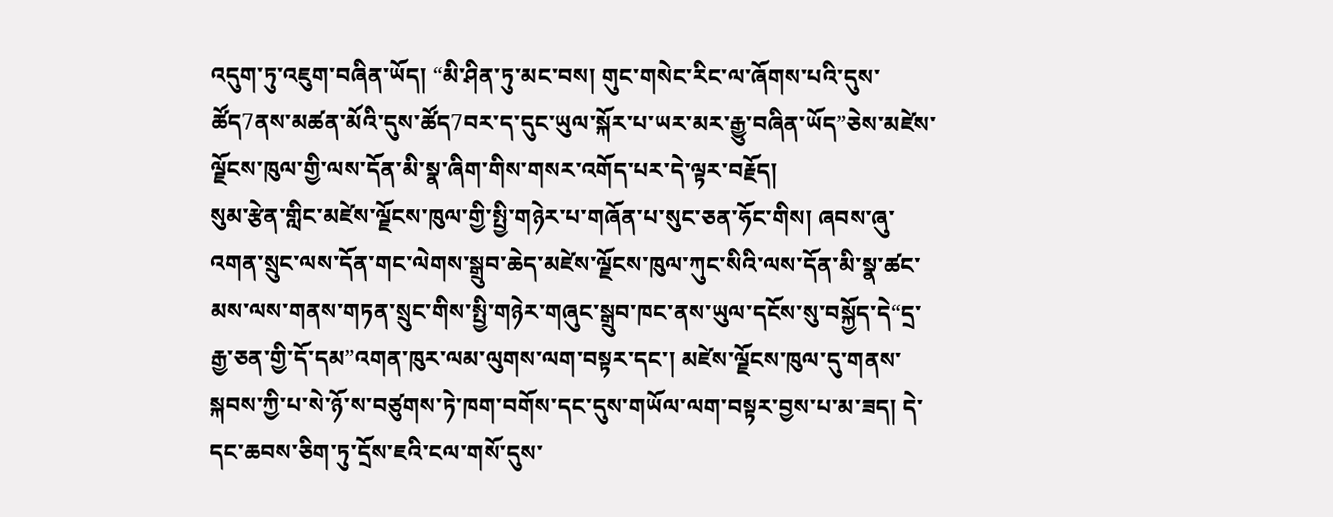འདུག་ཏུ་འཇུག་བཞིན་ཡོད། “མི་ཤིན་ཏུ་མང་བས། གུང་གསེང་རིང་ལ་ཞོགས་པའི་དུས་ཚོད7ནས་མཚན་མོའི་དུས་ཚོད7བར་ད་དུང་ཡུལ་སྐོར་པ་ཡར་མར་རྒྱུ་བཞིན་ཡོད”ཅེས་མཛེས་ལྗོངས་ཁུལ་གྱི་ལས་དོན་མི་སྣ་ཞིག་གིས་གསར་འགོད་པར་དེ་ལྟར་བརྗོད།
སུམ་རྩེན་གླིང་མཛེས་ལྗོངས་ཁུལ་གྱི་སྤྱི་གཉེར་པ་གཞོན་པ་སུང་ཅན་ཧོང་གིས། ཞབས་ཞུ་འགན་སྲུང་ལས་དོན་གང་ལེགས་སྒྲུབ་ཆེད་མཛེས་ལྗོངས་ཁུལ་ཀུང་སིའི་ལས་དོན་མི་སྣ་ཚང་མས་ལས་གནས་གཏན་སྲུང་གིས་སྤྱི་གཉེར་གཞུང་སྒྲུབ་ཁང་ནས་ཡུལ་དངོས་སུ་བསྐྱོད་དེ“དྲ་རྒྱ་ཅན་གྱི་དོ་དམ”འགན་ཁུར་ལམ་ལུགས་ལག་བསྟར་དང་། མཛེས་ལྗོངས་ཁུལ་དུ་གནས་སྐབས་ཀྱི་པ་སེ་ཉོ་ས་བཙུགས་ཏེ་ཁག་བགོས་དང་དུས་གཡོལ་ལག་བསྟར་བྱས་པ་མ་ཟད། དེ་དང་ཆབས་ཅིག་ཏུ་དྲོས་ཇའི་ངལ་གསོ་དུས་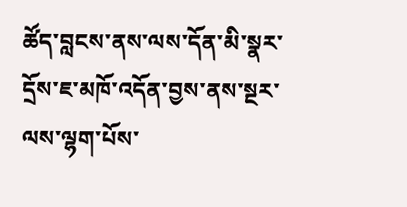ཚོད་བླངས་ནས་ལས་དོན་མི་སྣར་དྲོས་ཇ་མཁོ་འདོན་བྱས་ནས་སྔར་ལས་ལྷག་པོས་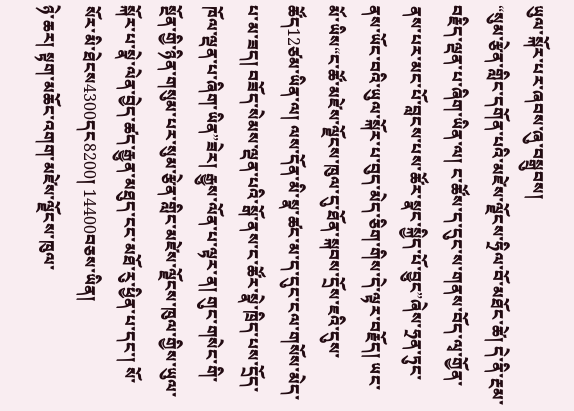ཡུལ་སྐོར་པར་ཞབས་ཞུ་བསྒྲུབས།
“སུམ་རྩེན་གླིང་དགོན་པའི་མཛེས་ལྗོངས་ཧྲིལ་བོ་མཐོང་ཚེ། དེ་ནི་རྔམ་བརྗིད་ལྡན་པ་ཞིག་ཡིན་ལ། ང་ཚོས་ད་དུང་ས་གནས་བོད་ལྭ་གྱོན་ནས་པར་མང་པོ་བླངས་པས་ཚོར་སྣང་སྐྱིད་པོ་བྱུང”ཞེས་ཧྲན་ཏུང་ནས་ཡོང་བའི་ཡུལ་སྐོར་པ་བུད་མེད་ཅིག་གིས་དེ་ལྟར་བརྗོད། ཡང་མོ་ཡིས“ང་ཚོ་མཛེས་ལྗོངས་ཁུལ་དུ་ཐོན་སྐབས་དྲོས་ཇའི་དུས་ཚོད12ཙམ་ཡིན་ལ། ལས་དོན་མི་སྣ་ཚང་མ་ད་དུང་ངལ་གསོས་མེད་པ་མ་ཟད། བཟོད་སེམས་ལྡན་པའི་སྒོ་ནས་ང་ཚོར་སྣེ་ཁྲིད་པས་དྲོད་ཁོལ་ལྡན་པ་ཞིག་ཡིན”ཟེར། རྒྱུས་ལོན་པ་ལྟར་ན། གུང་གསེང་གི་སྔོན་གྱི་ཉིན་གསུམ་པར་སུམ་རྩེན་གླིང་མཛེས་ལྗོངས་ཁུལ་གྱིས་ཡུལ་སྐོར་པ་སྣེ་ལེན་བྱེད་ཚད་རྒྱུན་མཐུད་ངང་མཐོ་རུ་ཕྱིན་པ་དང་། སོ་སོར་མི་ཐེངས4300དང8200། 14400བཅས་ཡིན།
ཉེ་ཆར། སྟག་མཆོང་འགག་མཛེས་ལྗོངས་ཁུལ་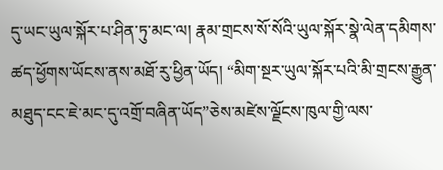དུ་ཡང་ཡུལ་སྐོར་པ་ཤིན་ཏུ་མང་ལ། རྣམ་གྲངས་སོ་སོའི་ཡུལ་སྐོར་སྣེ་ལེན་དམིགས་ཚད་ཕྱོགས་ཡོངས་ནས་མཐོ་རུ་ཕྱིན་ཡོད། “མིག་སྔར་ཡུལ་སྐོར་པའི་མི་གྲངས་རྒྱུན་མཐུད་ངང་ཇེ་མང་དུ་འགྲོ་བཞིན་ཡོད”ཅེས་མཛེས་ལྗོངས་ཁུལ་གྱི་ལས་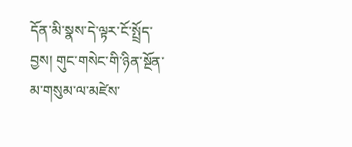དོན་མི་སྣས་དེ་ལྟར་ངོ་སྤྲོད་བྱས། གུང་གསེང་གི་ཉིན་སྔོན་མ་གསུམ་ལ་མཛེས་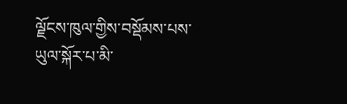ལྗོངས་ཁུལ་གྱིས་བསྡོམས་པས་ཡུལ་སྐོར་པ་མི་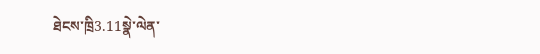ཐེངས་ཁྲི3.11སྣེ་ལེན་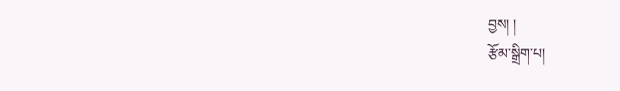བྱས། །
རྩོམ་སྒྲིག་པ།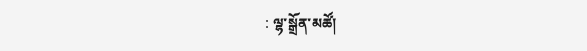: ལྷ་སྒྲོན་མཚོ།